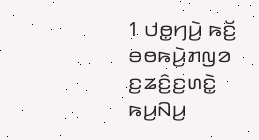1 ꤓꤥ꤭ꤚꤣꤧ꤬ ꤒꤢꤩ꤬ ꤋꤥꤒꤣꤧ꤬ꤊꤜꤤ ꤢ꤬ꤘꤢꤨ꤬ꤢ꤬ꤛꤢꤧ꤭ ꤒꤣ꤬ꤡꤣ꤬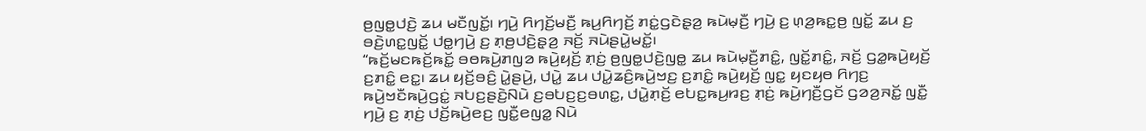ꤥ꤬ꤜꤥ꤭ꤓꤢꤧ꤬ ꤘꤣ ꤗꤢꤪꤜꤢꤩ꤭꤯ ꤚꤣꤧ꤬ ꤖꤚꤢꤩ꤬ꤗꤢꤪ꤬ ꤒꤣ꤬ꤖꤚꤢꤩ꤬ ꤊꤢꤦ꤭ꤞꤢꤧꤔ꤫ꤤ꤬ ꤒꤣꤧꤗ꤫ꤢꤪ꤬ ꤚꤣꤧ꤬ ꤢ꤬ ꤛ꤫ꤤ꤬ꤒꤢ꤭ꤥ꤬ ꤜꤢꤩ꤭ ꤘꤣ ꤢ꤬ ꤋꤢꤧ꤬ꤛꤢ꤭ꤜꤢꤩ꤭ ꤓꤥ꤭ꤚꤣꤧ꤬ ꤢ꤬ ꤊ꤫ꤥ꤬ꤓꤢꤧ꤬ꤔ꤫ꤤ꤬ ꤏꤢꤩ꤬ ꤏꤣꤧꤔꤣꤧ꤭ꤗꤢꤩ꤭꤯
“ꤒꤢꤩ꤬ꤗꤢꤒꤢꤩ꤬ꤒꤢꤩ꤭ ꤋꤥꤒꤣꤧ꤬ꤊꤜꤤ ꤒꤣꤧ꤬ꤟꤢꤩ꤬ ꤊ꤫ꤢꤦ꤬ ꤥ꤬ꤜꤥ꤭ꤓꤢꤧ꤬ꤜꤥ꤭ ꤘꤣ ꤒꤣꤧꤗ꤫ꤢꤪ꤬ꤊꤢꤨ꤭, ꤜꤢꤩ꤭ꤊꤢꤨ꤭, ꤏꤢꤩ꤬ ꤞꤤ꤭ꤒꤣꤧ꤬ꤟꤢꤩ꤬ ꤢ꤬ꤊꤢꤨ꤭ ꤕꤢ꤭꤯ ꤘꤣ ꤟꤢꤩ꤬ꤋꤢꤨ꤬ ꤣꤧ꤭ꤔꤣꤧ꤬, ꤓꤣꤧ꤭ ꤘꤣ ꤓꤣꤧ꤭ꤘꤢꤨ꤬ꤒꤣꤧ꤬ꤠꤢ꤬ ꤢ꤬ꤊꤢꤨ꤭ ꤒꤣꤧ꤬ꤟꤢꤩ꤬ ꤜꤢ꤭ ꤟꤢꤟꤥ ꤖꤚꤢ꤬ ꤒꤣꤧ꤬ꤠꤢꤪꤒꤣꤧ꤬ꤞꤢꤦ꤭ ꤏꤝꤢ꤬ꤔꤢꤧ꤬ꤡꤣꤧ ꤢ꤬ꤋꤝꤢ꤬ꤢ꤬ꤋꤛꤢ꤭, ꤓꤣꤧ꤭ꤊ꤫ꤢꤩ꤬ ꤕꤝꤢ꤭ꤒꤣ꤬ꤙꤢ꤬ ꤊ꤫ꤢꤦ꤬ ꤒꤣꤧ꤬ꤚꤢꤪ꤬ꤞꤢꤩ ꤞꤤꤤ꤬ꤏꤢꤩ꤭ ꤜꤢꤪ꤭ ꤚꤣꤧ꤬ ꤢ꤬ ꤊ꤫ꤢꤦ꤬ ꤓꤢꤩ꤬ꤒꤣꤧ꤬ꤕꤢ꤬ ꤜꤢꤪ꤭ꤕꤜꤤ꤭ ꤡꤣꤧ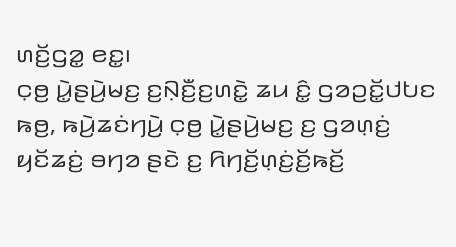ꤛꤢꤩ꤬ꤞꤤ꤭ ꤕꤢ꤭꤯
ꤍ꤫ꤥ꤬ ꤣꤧ꤭ꤔꤣꤧ꤬ꤗꤢ꤬ ꤢ꤬ꤡ꤫ꤢꤪ꤬ꤢ꤬ꤛꤢꤧ꤭ ꤘꤣ ꤢꤨ꤭ ꤞꤤꤑꤢꤩ꤭ꤓꤝꤢ ꤒꤥ꤬, ꤒꤣꤧ꤬ꤘꤢꤦꤚꤣꤧ꤬ ꤍ꤫ꤥ꤬ ꤣꤧ꤭ꤔꤣꤧ꤬ꤗꤢ꤬ ꤢ꤬ ꤞꤤꤛ꤫ꤢꤦ꤬ ꤟꤢꤩꤘꤢꤦ꤬ ꤋꤚꤤ ꤔꤢꤧ ꤢ꤬ ꤖꤚꤢꤩ꤬ꤛ꤫ꤢꤦ꤬ꤢꤩ꤬ꤒꤢꤩ꤬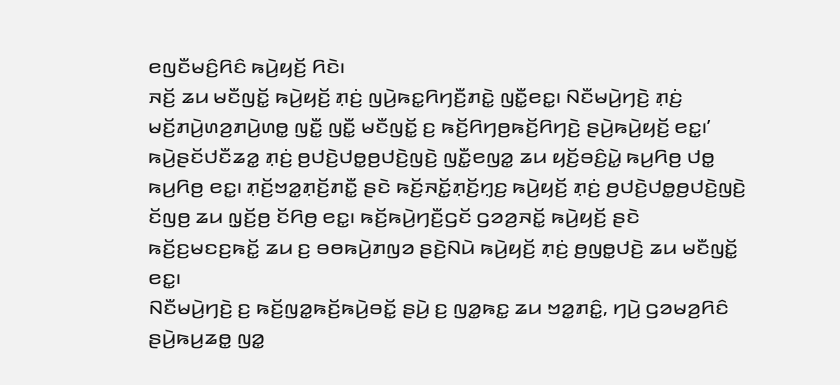ꤕꤜꤢꤪꤗꤢꤨ꤬ꤖꤢꤨ ꤒꤣꤧ꤬ꤟꤢꤩ꤬ ꤖꤢꤧ꤯
ꤏꤢꤩ꤬ ꤘꤣ ꤗꤢꤪꤜꤢꤩ꤭ ꤒꤣꤧ꤬ꤟꤢꤩ꤬ ꤊ꤫ꤢꤦ꤬ ꤜꤣꤧ꤬ꤒꤢ꤭ꤖꤚꤢꤪ꤬ꤊꤢꤧ꤭ ꤜꤢꤪ꤭ꤕꤢ꤭꤯ ꤡꤢꤪꤗꤣꤧ꤬ꤚꤢꤧ꤬ ꤊ꤫ꤢꤦ꤬ ꤗꤢꤩ꤬ꤊꤣꤧ꤬ꤛꤤ꤬ꤊꤣꤧ꤬ꤛꤥ꤭ ꤜꤢꤪ꤭ ꤜꤢꤪ꤭ ꤗꤢꤪꤜꤢꤩ꤭ ꤢ꤬ ꤒꤢꤩ꤬ꤖꤚꤥ꤬ꤒꤢꤩ꤬ꤖꤚꤢꤧ꤬ ꤔꤣꤧ꤬ꤒꤣꤧ꤬ꤟꤢꤩ꤬ ꤕꤢ꤭꤯’
ꤒꤣꤧ꤬ꤔꤢꤩꤓꤢꤪꤘꤤ꤭ ꤊ꤫ꤢꤦ꤬ ꤥ꤬ꤓꤢꤧ꤬ꤓꤥ꤭ꤥ꤬ꤓꤢꤧ꤬ꤜꤢꤧ꤬ ꤜꤢꤪ꤭ꤕꤜꤤ꤭ ꤘꤣ ꤟꤢꤩ꤬ꤋꤢꤨ꤬ꤣꤧ꤭ ꤒꤣ꤬ꤖꤥ꤬ ꤓꤥ꤭ ꤒꤣ꤬ꤖꤥ꤬ ꤕꤢ꤭꤯ ꤊ꤫ꤢꤩ꤬ꤠꤤ꤭ꤊ꤫ꤢꤩ꤬ꤊꤢꤪ꤭ ꤔꤢꤧ ꤒꤢꤩ꤬ꤏꤢꤩ꤭ꤊ꤫ꤢꤩ꤬ꤚ꤫ꤢ꤬ ꤒꤣꤧ꤬ꤟꤢꤩ꤬ ꤊ꤫ꤢꤦ꤬ ꤥ꤬ꤓꤢꤧ꤬ꤓꤥ꤭ꤥ꤬ꤓꤢꤧ꤬ꤜꤢꤧ꤬ ꤢꤩꤜꤥ꤬ ꤘꤣ ꤜ꤫ꤢꤩ꤬ꤥ꤬ ꤢꤩꤖꤥ꤬ ꤕꤢ꤭꤯ ꤒꤢꤩ꤬ꤒꤣꤧ꤬ꤚꤢꤪ꤬ꤞꤢꤩ ꤞꤤꤤ꤬ꤏꤢꤩ꤭ ꤒꤣꤧ꤬ꤟꤢꤩ꤬ ꤔꤢꤧ ꤒꤢꤩ꤬ꤢ꤬ꤗꤢꤢ꤬ꤒꤢꤩ꤭ ꤘꤣ ꤢ꤬ ꤋꤥꤒꤣꤧ꤬ꤊꤜꤤ ꤔꤢꤧ꤬ꤡꤣꤧ ꤒꤣꤧ꤬ꤟꤢꤩ꤬ ꤊ꤫ꤢꤦ꤬ ꤥ꤬ꤜꤥ꤭ꤓꤢꤧ꤬ ꤘꤣ ꤗꤢꤪꤜꤢꤩ꤭ ꤕꤢ꤭꤯
ꤡꤢꤪꤗꤣꤧ꤬ꤚꤢꤧ꤬ ꤢ꤬ ꤒꤢꤩ꤬ꤜꤤ꤭ꤒꤢꤩ꤬ꤒꤣꤧ꤬ꤋꤢꤩ꤭ ꤔꤣꤧ꤬ ꤢ꤬ ꤜꤤ꤭ꤒꤢ꤭ ꤘꤣ ꤠꤤ꤭ꤊꤢꤨ꤭, ꤚꤣꤧ꤬ ꤞꤤꤗꤤ꤬ꤖꤢꤨ ꤔꤣꤧ꤬ꤒꤣ꤬ꤘꤥ꤭ ꤜꤤ꤭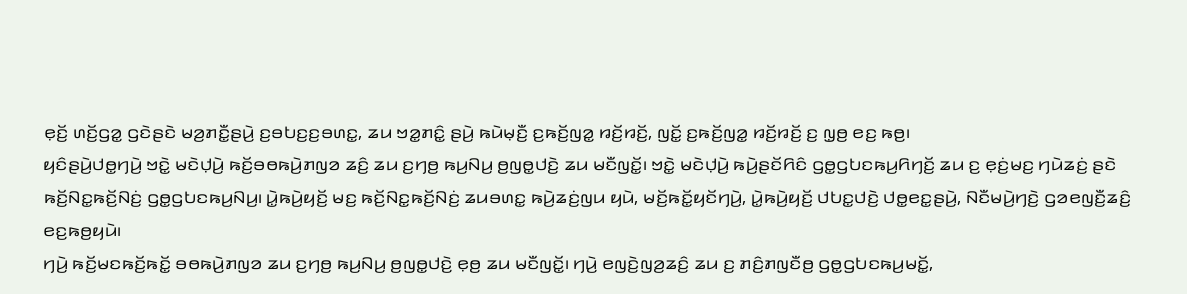ꤕ꤫ꤢꤩ꤬ ꤛꤢꤩ꤬ꤞꤤ꤭ ꤞꤢꤧꤔꤢꤧ ꤗꤤ꤬ꤊꤢꤪ꤭ꤔꤣꤧ꤬ ꤢ꤬ꤋꤝꤢ꤬ꤢ꤬ꤋꤛꤢ꤭, ꤘꤣ ꤠꤤ꤭ꤊꤢꤨ꤭ ꤔꤣꤧ꤬ ꤒꤣꤧꤗ꤫ꤢꤪ꤬ ꤢ꤬ꤒꤢꤩ꤬ꤜꤤ꤭ ꤙꤢꤩ꤬ꤙꤢꤩ꤬, ꤜꤢꤩ꤭ ꤢ꤬ꤒꤢꤩ꤬ꤜꤤ꤭ ꤙꤢꤩ꤬ꤙꤢꤩ꤬ ꤢ꤬ ꤜ꤫ꤥ꤬ ꤕꤢ꤬ ꤒꤥ꤬꤯
ꤟꤢꤨꤔꤣꤧ꤬ꤓꤥ꤭ꤚꤣꤧ꤬ ꤠꤢꤧ꤭ ꤗꤢꤧꤓ꤫ꤣꤧ꤬ ꤒꤢꤩ꤬ꤋꤥꤒꤣꤧ꤬ꤊꤜꤤ ꤘꤢꤨ꤬ ꤘꤣ ꤢ꤬ꤚꤥ꤬ ꤒꤣ꤬ꤡꤣ꤬ ꤥ꤬ꤜꤥ꤭ꤓꤢꤧ꤬ ꤘꤣ ꤗꤢꤪꤜꤢꤩ꤭꤯ ꤠꤢꤧ꤭ ꤗꤢꤧꤓ꤫ꤣꤧ꤬ ꤒꤣꤧ꤬ꤔꤢꤩꤖꤢꤨ ꤞꤥ꤭ꤞꤝꤢꤒꤣ꤬ꤖꤚꤢꤩ꤬ ꤘꤣ ꤢ꤬ ꤕ꤫ꤢꤦ꤬ꤗꤢ꤬ ꤚꤣꤧꤘꤢꤦ꤬ ꤔꤢꤧ ꤒꤢꤩ꤬ꤡꤢ꤭ꤒꤢꤩ꤬ꤡꤢꤦ꤬ ꤞꤥ꤭ꤞꤝꤢꤒꤣ꤬ꤡꤣ꤬꤯ ꤣꤧ꤭ꤒꤣꤧ꤬ꤟꤢꤩ꤬ ꤗꤢ꤬ ꤒꤢꤩ꤬ꤡꤢ꤭ꤒꤢꤩ꤬ꤡꤢꤦ꤬ ꤘꤣꤋꤛꤢ꤭ ꤒꤣꤧ꤬ꤘꤢꤦ꤬ꤜꤣ ꤟꤣꤧ, ꤗꤢꤩ꤬ꤒꤢꤩ꤭ꤟꤢꤩꤚꤣꤧ꤬, ꤣꤧ꤭ꤒꤣꤧ꤬ꤟꤢꤩ꤬ ꤓꤝꤢ꤭ꤓꤢꤧ꤬ ꤓꤥ꤭ꤕꤢ꤭ꤔꤣꤧ꤬, ꤡꤢꤪꤗꤣꤧ꤬ꤚꤢꤧ꤬ ꤞꤤꤕꤜꤢꤪ꤬ꤘꤢꤨ꤬ ꤕꤢ꤬ꤒꤥ꤬ꤟꤣꤧ꤯
ꤚꤣꤧ꤬ ꤒꤢꤩ꤬ꤗꤢꤒꤢꤩ꤬ꤒꤢꤩ꤭ ꤋꤥꤒꤣꤧ꤬ꤊꤜꤤ ꤘꤣ ꤢ꤬ꤚꤥ꤬ ꤒꤣ꤬ꤡꤣ꤬ ꤥ꤬ꤜꤥ꤭ꤓꤢꤧ꤬ ꤕ꤫ꤥ꤬ ꤘꤣ ꤗꤢꤪꤜꤢꤩ꤭꤯ ꤚꤣꤧ꤬ ꤕꤜꤢꤧ꤬ꤜꤤ꤬ꤘꤢꤨ꤬ ꤘꤣ ꤢ꤬ ꤊꤢꤨ꤬ꤊꤜꤢꤪꤥ꤬ ꤞꤥ꤭ꤞꤝꤢꤒꤣ꤬ꤗꤢꤩ꤭,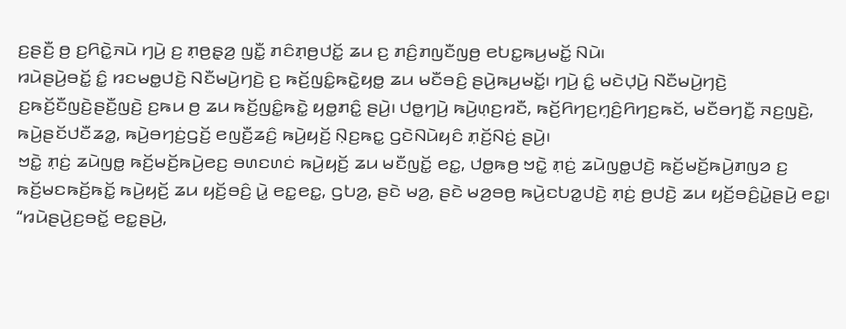ꤢ꤬ꤔꤢꤪ꤬ ꤥ꤬ ꤢ꤬ꤖꤢꤧ꤭ꤏꤣꤧ ꤚꤣꤧ꤬ ꤢ꤬ ꤊ꤫ꤥ꤬ꤔ꤫ꤤ꤬ ꤜꤢꤪ꤭ ꤊꤢꤨꤊ꤫ꤥ꤬ꤓꤢꤩ꤭ ꤘꤣ ꤢ꤬ ꤊꤢꤨ꤬ꤊꤜꤢꤪꤜꤥ꤬ ꤕꤝꤢ꤭ꤒꤣ꤬ꤗꤢꤩ꤭ ꤡꤣꤧ꤯
ꤙꤣꤧꤔꤣꤧ꤬ꤋꤢꤩ꤭ ꤢꤨ꤭ ꤙꤢꤗꤥ꤭ꤓꤢꤧ꤬ ꤡꤢꤪꤗꤣꤧ꤬ꤚꤢꤧ꤬ ꤢ꤬ ꤒꤢꤩ꤬ꤜꤢꤨ꤭ꤒꤢꤧ꤭ꤟꤥ꤭ ꤘꤣ ꤗꤢꤪꤋꤢꤨ꤬ ꤔꤣꤧ꤬ꤒꤣ꤬ꤗꤢꤩ꤭꤯ ꤚꤣꤧ꤬ ꤢꤨ꤭ ꤗꤢꤧꤓ꤫ꤣꤧ꤬ ꤡꤢꤪꤗꤣꤧ꤬ꤚꤢꤧ꤬ ꤢ꤬ꤒꤢꤩ꤬ꤢꤪꤜꤢꤧ꤬ꤔꤢꤪ꤬ꤜꤢꤧ꤬ ꤢ꤬ꤒꤣ ꤥ꤬ ꤘꤣ ꤒꤢꤩ꤬ꤜꤢꤨ꤭ꤒꤢꤧ꤭ ꤟꤥ꤭ꤊꤢꤨ꤭ ꤔꤣꤧ꤬꤯ ꤓꤥ꤭ꤚꤣꤧ꤬ ꤒꤣꤧ꤬ꤛ꤫ꤢ꤬ꤙꤢꤪ, ꤒꤢꤩ꤬ꤖꤚꤢ꤬ꤚ꤫ꤢꤨ꤬ꤖꤚꤢ꤬ꤒꤢꤩ, ꤗꤢꤪꤋꤚꤢꤪ꤭ ꤏꤢ꤬ꤜꤢꤧ꤬, ꤒꤣꤧ꤬ꤔꤢꤩꤓꤢꤪꤘꤤ꤭, ꤒꤣꤧ꤬ꤋꤚꤢꤦ꤬ꤞꤢꤩ꤬ ꤕꤜꤢꤪ꤬ꤘꤢꤨ꤬ ꤒꤣꤧ꤬ꤟꤢꤩ꤬ ꤡ꤫ꤢ꤬ꤒꤢ꤭ ꤞꤢꤧꤡꤣꤧꤟꤢꤨ ꤊ꤫ꤢꤩ꤬ꤡꤢꤦ꤬ ꤔꤣꤧ꤬꤯
ꤠꤢꤧ꤭ ꤊ꤫ꤢꤦ꤬ ꤘꤣꤧꤜꤥ꤭ ꤒꤢꤩ꤬ꤗꤢꤩ꤬ꤒꤣꤧ꤬ꤕꤢ꤬ ꤋꤛꤢꤛꤢꤦ ꤒꤣꤧ꤬ꤟꤢꤩ꤬ ꤘꤣ ꤗꤢꤪꤜꤢꤩ꤭ ꤕꤢ꤭, ꤓꤥ꤭ꤒꤥ꤬ ꤠꤢꤧ꤭ ꤊ꤫ꤢꤦ꤬ ꤘꤣꤧꤜꤥ꤭ꤓꤢꤧ꤬ ꤒꤢꤩ꤬ꤗꤢꤩ꤬ꤒꤣꤧ꤬ꤊꤜꤤ ꤢ꤬ ꤒꤢꤩ꤬ꤗꤢꤒꤢꤩ꤬ꤒꤢꤩ꤭ ꤒꤣꤧ꤬ꤟꤢꤩ꤬ ꤘꤣ ꤟꤢꤩ꤬ꤋꤢꤨ꤬ ꤣꤧ꤭ ꤕꤢ꤭ꤕꤢ꤭, ꤞꤝꤤ꤬, ꤔꤢꤧ ꤗꤤ꤬, ꤔꤢꤧ ꤗꤤ꤬ꤋꤥ꤬ ꤒꤣꤧ꤬ꤢꤝꤤ꤭ꤓꤢꤧ꤬ ꤊ꤫ꤢꤦ꤬ ꤥ꤬ꤓꤢꤧ꤬ ꤘꤣ ꤟꤢꤩ꤬ꤋꤢꤨ꤬ꤣꤧ꤭ꤔꤣꤧ꤬ ꤕꤢ꤭꤯
“ꤙꤣꤧꤔꤣꤧ꤬ꤢ꤬ꤋꤢꤩ꤭ ꤕꤢ꤭ꤔꤣꤧ꤬,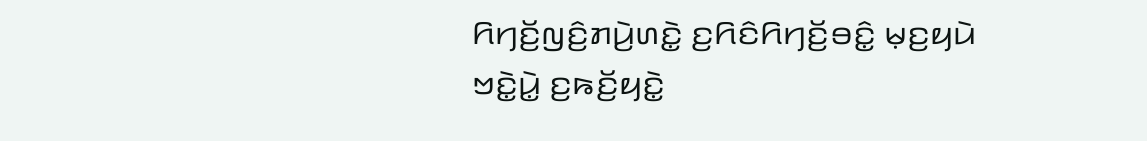ꤖꤚꤢꤩ꤬ꤜꤢꤨ꤬ꤊꤣꤧ꤬ꤛꤢꤧ꤭ ꤢ꤬ꤖꤢꤨꤖꤚꤢꤩ꤬ꤋꤢꤨ꤭ ꤗ꤫ꤢ꤬ꤟꤣꤧ ꤠꤢꤧ꤭ꤣꤧ꤭ ꤢ꤬ꤒꤢꤩ꤬ꤟꤢꤧ꤭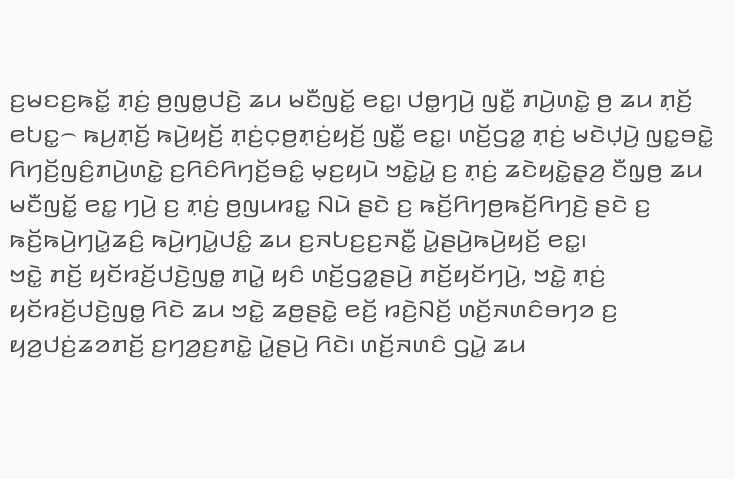ꤢ꤬ꤗꤢꤢ꤬ꤒꤢꤩ꤭ ꤊ꤫ꤢꤦ꤬ ꤥ꤬ꤜꤥ꤭ꤓꤢꤧ꤬ ꤘꤣ ꤗꤢꤪꤜꤢꤩ꤭ ꤕꤢ꤭꤯ ꤓꤥ꤭ꤚꤣꤧ꤬ ꤜꤢꤪ꤭ ꤊꤣꤧ꤬ꤛꤢꤧ꤭ ꤥ꤬ ꤘꤣ ꤊ꤫ꤢꤩ꤬ ꤕꤝꤢ꤭꤮ ꤒꤣ꤬ꤊ꤫ꤢꤩ꤬ ꤒꤣꤧ꤬ꤟꤢꤩ꤬ ꤊ꤫ꤢꤦ꤬ꤍ꤫ꤥ꤬ꤊ꤫ꤢꤦ꤬ꤟꤢꤩ꤬ ꤜꤢꤪ꤭ ꤕꤢ꤭꤯ ꤛꤢꤩ꤬ꤞꤤ꤭ ꤊ꤫ꤢꤦ꤬ ꤗꤢꤧꤓ꤫ꤣꤧ꤬ ꤜꤢ꤭ꤋꤢꤧ꤭ ꤖꤚꤢꤩ꤬ꤜꤢꤨ꤬ꤊꤣꤧ꤬ꤛꤢꤧ꤭ ꤢ꤬ꤖꤢꤨꤖꤚꤢꤩ꤬ꤋꤢꤨ꤭ ꤗ꤫ꤢ꤬ꤟꤣꤧ ꤠꤢꤧ꤭ꤣꤧ꤭ ꤢ꤬ ꤊ꤫ꤢꤦ꤬ ꤘꤢꤧꤟꤢꤧ꤭ꤔ꤫ꤤ꤬ ꤢꤪꤜ꤫ꤥ꤬ ꤘꤣ ꤗꤢꤪꤜꤢꤩ꤭ ꤕꤢ꤭ ꤚꤣꤧ꤬ ꤢ꤬ ꤊ꤫ꤢꤦ꤬ ꤥ꤬ꤜꤣꤙꤢ꤭ ꤡꤣꤧ ꤔꤢꤧ ꤢ꤬ ꤒꤢꤩ꤬ꤖꤚꤥ꤬ꤒꤢꤩ꤬ꤖꤚꤢꤧ꤬ ꤔꤢꤧ ꤢ꤬ ꤒꤢꤩ꤬ꤒꤣꤧ꤬ꤚꤣꤧ꤭ꤘꤢꤨ꤬ ꤒꤣꤧ꤬ꤚꤣꤧ꤭ꤓꤢꤨ꤭ ꤘꤣ ꤢ꤬ꤏꤝꤢ꤬ꤢ꤬ꤏꤢꤪ꤭ ꤣꤧ꤭ꤔꤣꤧ꤬ꤒꤣꤧ꤬ꤟꤢꤩ꤬ ꤕꤢ꤭꤯
ꤠꤢꤧ꤭ ꤊꤢꤩ꤬ ꤟꤢꤩꤙꤢꤩ꤬ꤓꤢꤧ꤬ꤜꤥ꤭ ꤊꤣꤧ꤭ ꤟꤢꤨ ꤛꤢꤩ꤬ꤞꤤ꤭ꤔꤣꤧ꤬ ꤊꤢꤩ꤬ꤟꤢꤩꤚꤣꤧ꤬, ꤠꤢꤧ꤭ ꤊ꤫ꤢꤦ꤬ ꤟꤢꤩꤙꤢꤩ꤬ꤓꤢꤧ꤬ꤜꤥ꤭ ꤖꤢꤧ ꤘꤣ ꤠꤢꤧ꤭ ꤘꤥ꤬ꤔꤢꤧ꤭ ꤕꤢꤩ꤬ ꤙꤢꤧ꤬ꤡꤢꤩ꤬ ꤛꤢꤩ꤬ꤏꤛꤢꤨꤋꤚꤤ ꤢ꤬ ꤟꤤ꤬ꤓꤢꤦ꤬ꤘꤤꤊꤢꤩ꤬ ꤢ꤬ꤚꤤ꤬ꤢ꤬ꤊꤢꤧ꤭ ꤣꤧ꤭ꤔꤣꤧ꤬ ꤖꤢꤧ꤯ ꤛꤢꤩ꤬ꤏꤛꤢꤨ ꤞꤣꤧ꤭ ꤘꤣ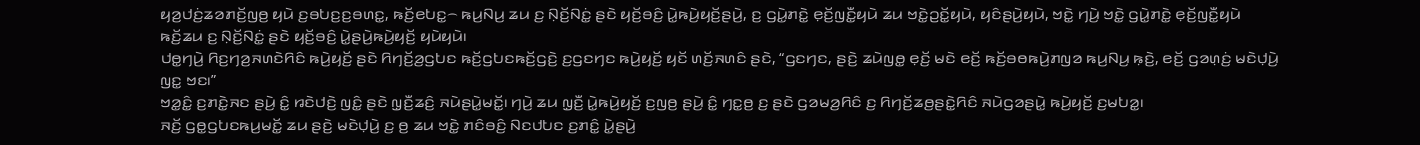ꤟꤤ꤬ꤓꤢꤦ꤬ꤘꤤꤊꤢꤩ꤬ꤜꤥ꤬ ꤟꤣꤧ ꤢ꤬ꤋꤝꤢ꤬ꤢ꤬ꤋꤛꤢ꤭, ꤒꤢꤩ꤬ꤕꤝꤢ꤭꤮ ꤒꤣ꤬ꤡꤣ꤬ ꤘꤣ ꤢ꤬ ꤡ꤫ꤢꤩ꤬ꤡꤢꤦ꤭ ꤔꤢꤧ ꤟꤢꤩ꤬ꤋꤢꤨ꤬ ꤣꤧ꤭ꤒꤣꤧ꤬ꤟꤢꤩ꤬ꤔꤣꤧ꤬, ꤢ꤬ ꤞꤣꤧ꤭ꤊꤢꤧ꤭ ꤕ꤫ꤢꤩ꤬ꤜꤢꤪ꤭ꤟꤣꤧ ꤘꤣ ꤠꤢꤧ꤭ꤑꤢꤩ꤭ꤟꤣꤧ, ꤟꤢꤨꤔꤣꤧ꤬ꤟꤣꤧ, ꤠꤢꤧ꤭ ꤚꤣꤧ꤬ ꤠꤢꤧ꤭ ꤞꤣꤧ꤭ꤊꤢꤧ꤭ ꤕ꤫ꤢꤩ꤬ꤜꤢꤪ꤭ꤟꤣꤧ ꤒꤢꤩ꤬ꤘꤣ ꤢ꤬ ꤡ꤫ꤢꤩ꤬ꤡꤢꤦ꤭ ꤔꤢꤧ ꤟꤢꤩ꤬ꤋꤢꤨ꤬ ꤣꤧ꤭ꤔꤣꤧ꤬ꤒꤣꤧ꤬ꤟꤢꤩ꤬ ꤟꤣꤧꤟꤣꤧ꤯
ꤓꤥ꤭ꤚꤣꤧ꤬ ꤖꤢ꤬ꤚꤤ꤬ꤏꤛꤢꤧꤖꤢꤨ ꤒꤣꤧ꤬ꤟꤢꤩ꤬ ꤔꤢꤧ ꤖꤚꤢꤩ꤬ꤤ꤬ꤞꤝꤢ ꤒꤢꤩ꤬ꤞꤝꤢꤒꤢꤩ꤬ꤞꤢꤧ꤬ ꤢ꤬ꤞꤢꤚꤢ ꤒꤣꤧ꤬ꤟꤢꤩ꤬ ꤟꤢꤩ ꤛꤢꤩ꤬ꤏꤛꤢꤨ ꤔꤢꤧ, “ꤞꤢꤚꤢ, ꤔꤢꤧ꤬ ꤘꤣꤧꤜꤥ꤭ ꤕ꤫ꤢꤩ꤬ ꤗꤢꤧ ꤕꤢꤩ꤬ ꤒꤢꤩ꤬ꤋꤥꤒꤣꤧ꤬ꤊꤜꤤ ꤒꤣ꤬ꤡꤣ꤬ ꤒ꤫ꤢꤧ꤬, ꤕꤢꤩ꤬ ꤞꤤꤛ꤫ꤢꤦ꤬ ꤗꤢꤧꤓ꤫ꤣꤧ꤬ ꤜꤢ꤭ ꤠꤢ꤯”
ꤠꤤ꤭ꤢꤨ꤭ ꤢ꤬ꤊꤢꤧ꤭ꤏꤢ ꤔꤣꤧ꤬ ꤢꤨ꤭ ꤙꤢꤧꤓꤢꤧ꤬ ꤜꤢꤨ꤭ ꤔꤢꤧ ꤜ꤫ꤢꤪ꤬ꤘꤢꤨ꤬ ꤏꤣꤧꤔꤣꤧ꤭ꤗꤢꤩ꤭꤯ ꤚꤣꤧ꤬ ꤘꤣ ꤜ꤫ꤢꤪ꤬ ꤣꤧ꤭ꤒꤣꤧ꤬ꤟꤢꤩ꤬ ꤢ꤬ꤜꤥ꤬ ꤔꤣꤧ꤬ ꤢꤨ꤭ ꤚꤢ꤭ꤥ꤬ ꤢ꤬ ꤔꤢꤧ ꤞꤤꤗꤤ꤬ꤖꤢꤨ ꤢ꤬ ꤖꤚꤢꤩ꤬ꤘꤥ꤬ꤔꤢꤧ꤭ꤖꤢꤨ ꤏꤣꤧꤞꤤꤔꤣꤧ꤭ ꤒꤣꤧ꤬ꤟꤢꤩ꤬ ꤢ꤬ꤗꤝꤤ꤭꤯
ꤏꤢꤩ꤬ ꤞꤥ꤭ꤞꤝꤢꤒꤣ꤬ꤗꤢꤩ꤭ ꤘꤣ ꤔꤢꤧ꤬ ꤗꤢꤧꤓ꤫ꤣꤧ꤬ ꤢ꤬ ꤥ꤬ ꤘꤣ ꤠꤢꤧ꤭ ꤊꤢꤨꤋꤢꤨ꤬ ꤡꤢꤓꤝꤢ ꤢ꤬ꤊꤢꤨ꤭ ꤣꤧ꤭ꤔꤣꤧ꤬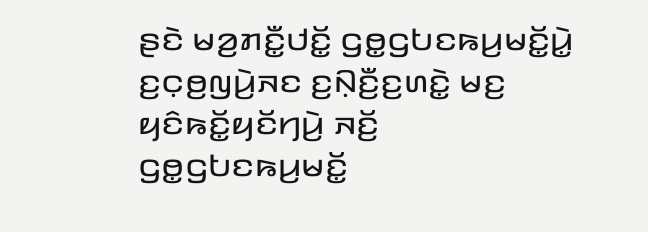ꤔꤢꤧ ꤗꤤ꤬ꤊꤢꤪ꤭ꤓꤢꤩ꤭ ꤞꤥ꤭ꤞꤝꤢꤒꤣ꤬ꤗꤢꤩ꤭ꤣꤧ꤭ ꤢ꤬ꤍ꤫ꤥ꤬ꤜꤣꤧ꤬ꤏꤢ ꤢ꤬ꤡ꤫ꤢꤪ꤬ꤢ꤬ꤛꤢꤧ꤭ ꤗꤢ꤬ ꤟꤢꤨꤒꤢꤩ꤭ꤟꤢꤩꤚꤣꤧ꤬ ꤏꤢꤩ꤬ ꤞꤥ꤭ꤞꤝꤢꤒꤣ꤬ꤗꤢꤩ꤭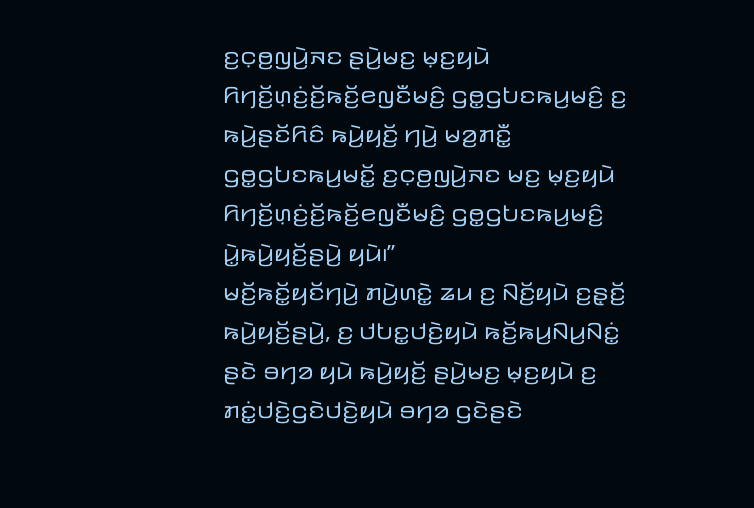ꤢ꤬ꤍ꤫ꤥ꤬ꤜꤣꤧ꤬ꤏꤢ ꤔꤣꤧ꤬ꤗꤢ꤬ ꤗ꤫ꤢ꤬ꤟꤣꤧ ꤖꤚꤢꤩ꤬ꤛ꤫ꤢꤦ꤬ꤢꤩ꤬ꤒꤢꤩ꤬ꤕꤜꤢꤪꤗꤢꤨ꤬ ꤞꤥ꤭ꤞꤝꤢꤒꤣ꤬ꤗꤢꤨ꤬ ꤢ꤬ ꤒꤣꤧ꤬ꤔꤢꤩꤖꤢꤨ ꤒꤣꤧ꤬ꤟꤢꤩ꤬ ꤚꤣꤧ꤬ ꤗꤤ꤬ꤊꤢꤪ꤭ ꤞꤥ꤭ꤞꤝꤢꤒꤣ꤬ꤗꤢꤩ꤭ ꤢ꤬ꤍ꤫ꤥ꤬ꤜꤣꤧ꤬ꤏꤢ ꤗꤢ꤬ ꤗ꤫ꤢ꤬ꤟꤣꤧ ꤖꤚꤢꤩ꤬ꤛ꤫ꤢꤦ꤬ꤢꤩ꤬ꤒꤢꤩ꤬ꤕꤜꤢꤪꤗꤢꤨ꤬ ꤞꤥ꤭ꤞꤝꤢꤒꤣ꤬ꤗꤢꤨ꤬ ꤣꤧ꤭ꤒꤣꤧ꤬ꤟꤢꤩ꤬ꤔꤣꤧ꤬ ꤟꤣꤧ꤯”
ꤗꤢꤩ꤬ꤒꤢꤩ꤭ꤟꤢꤩꤚꤣꤧ꤬ ꤊꤣꤧ꤬ꤛꤢꤧ꤭ ꤘꤣ ꤢ꤬ ꤡꤢꤩ꤬ꤟꤣꤧ ꤢ꤬ꤔ꤫ꤢꤩ꤬ ꤒꤣꤧ꤬ꤟꤢꤩ꤬ꤔꤣꤧ꤬, ꤢ꤬ ꤓꤝꤢ꤭ꤓꤢꤧ꤬ꤟꤣꤧ ꤒꤢꤩ꤬ꤒꤣ꤬ꤡꤣ꤬ꤡꤢꤦ꤭ ꤔꤢꤧ ꤋꤚꤤ ꤟꤣꤧ ꤒꤣꤧ꤬ꤟꤢꤩ꤬ ꤔꤣꤧ꤬ꤗꤢ꤬ ꤗ꤫ꤢ꤬ꤟꤣꤧ ꤢ꤬ ꤊꤢꤦ꤭ꤓꤢꤧ꤬ꤞꤢꤧꤓꤢꤧ꤬ꤟꤣꤧ ꤋꤚꤤ ꤞꤢꤧꤔꤢꤧ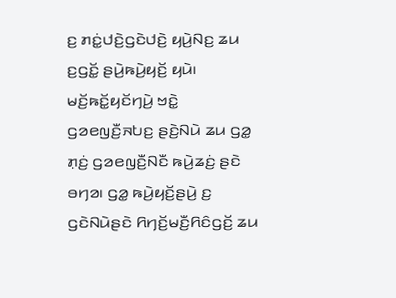ꤢ꤬ ꤊꤢꤦ꤭ꤓꤢꤧ꤬ꤞꤢꤧꤓꤢꤧ꤬ ꤟꤣꤧ꤬ꤡꤢ꤬ ꤘꤣ ꤢ꤬ꤞꤢꤩ꤭ ꤔꤣꤧ꤬ꤒꤣꤧ꤬ꤟꤢꤩ꤬ ꤟꤣꤧ꤯
ꤗꤢꤩ꤬ꤒꤢꤩ꤭ꤟꤢꤩꤚꤣꤧ꤬ ꤠꤢꤧ꤭ ꤞꤤꤕꤜꤢꤪ꤬ꤏꤝꤢ꤬ ꤔꤢꤧ꤬ꤡꤣꤧ ꤘꤣ ꤞꤤ꤭ ꤊ꤫ꤢꤦ꤬ ꤞꤤꤕꤜꤢꤪ꤬ꤡꤢꤪ ꤒꤣꤧ꤬ꤘꤢꤦ꤬ ꤔꤢꤧ ꤋꤚꤤ꤯ ꤞꤤ꤭ ꤒꤣꤧ꤬ꤟꤢꤩ꤬ꤔꤣꤧ꤬ ꤢ꤬ ꤞꤢꤧꤡꤣꤧꤔꤢꤧ ꤖꤚꤢꤩ꤬ꤗꤢꤪ꤬ꤖꤢꤨꤞꤢꤩ꤬ ꤘꤣ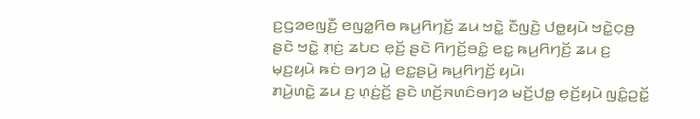ꤢ꤬ꤞꤤꤕꤜꤢꤪ꤬ ꤕꤜꤤ꤭ꤖꤥ ꤒꤣ꤬ꤖꤚꤢꤩ꤬ ꤘꤣ ꤠꤢꤧ꤭ ꤢꤪꤜꤢꤧ꤬ ꤓꤥ꤭ꤟꤣꤧ ꤠꤢꤧ꤭ꤍ꤫ꤥ꤬ ꤔꤢꤧ ꤠꤢꤧ꤭ ꤊ꤫ꤢꤦ꤬ ꤘꤝꤢ ꤕ꤫ꤢꤩ꤬ ꤔꤢꤧ ꤖꤚꤢꤩ꤬ꤋꤢꤨ꤭ ꤕꤢ꤭ ꤒꤣ꤬ꤖꤚꤢꤩ꤬ ꤘꤣ ꤢ꤬ ꤗ꤫ꤢ꤬ꤟꤣꤧ ꤒꤢꤦ ꤋꤚꤤ ꤣꤧ꤭ ꤕꤢ꤭ꤔꤣꤧ꤬ ꤒꤣ꤬ꤖꤚꤢꤩ꤬ ꤟꤣꤧ꤯
ꤊꤣꤧ꤬ꤛꤢꤧ꤭ ꤘꤣ ꤢ꤬ ꤛ꤫ꤢꤦ꤬ꤢꤩ꤬ ꤔꤢꤧ ꤛꤢꤩ꤬ꤏꤛꤢꤨꤋꤚꤤ ꤗꤢꤩ꤬ꤓꤥ꤭ ꤕ꤫ꤢꤩ꤬ꤟꤣꤧ ꤜꤢꤨ꤭ꤑꤢꤩ꤭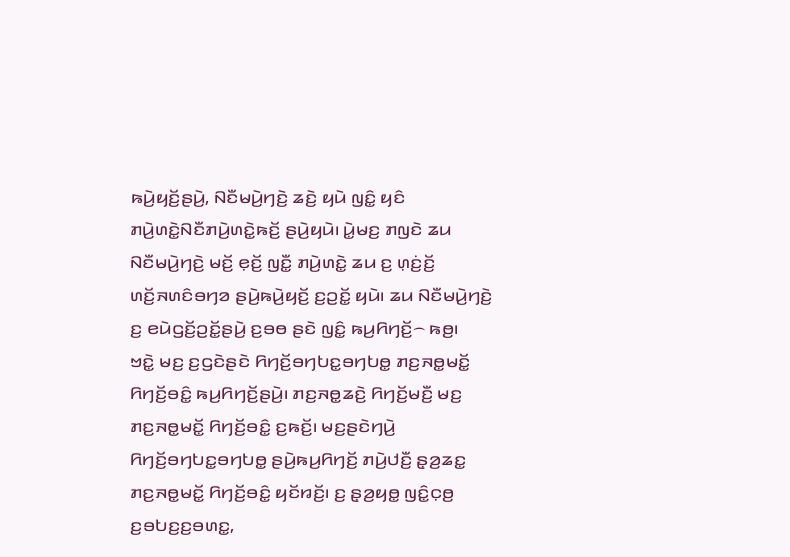ꤒꤣꤧ꤬ꤟꤢꤩ꤬ꤔꤣꤧ꤬, ꤡꤢꤪꤗꤣꤧ꤬ꤚꤢꤧ꤬ ꤘꤢꤧ꤬ ꤟꤣꤧ ꤜꤢꤨ꤭ ꤟꤢꤨ ꤊꤣꤧ꤬ꤛꤢꤧ꤭ꤡꤢꤪꤊꤣꤧ꤬ꤛꤢꤧ꤭ꤒꤢꤩ꤬ ꤔꤣꤧ꤬ꤟꤣꤧ꤯ ꤣꤧ꤭ꤗꤢ꤬ ꤊꤜꤢꤧ ꤘꤣ ꤡꤢꤪꤗꤣꤧ꤬ꤚꤢꤧ꤬ ꤗꤢꤩ꤬ ꤕ꤫ꤢꤩ꤬ ꤜꤢꤪ꤭ ꤊꤣꤧ꤬ꤛꤢꤧ꤭ ꤘꤣ ꤢ꤬ ꤛ꤫ꤢꤦ꤬ꤢꤩ꤬ ꤛꤢꤩ꤬ꤏꤛꤢꤨꤋꤚꤤ ꤔꤣꤧ꤬ꤒꤣꤧ꤬ꤟꤢꤩ꤬ ꤢ꤬ꤑꤢꤩ꤭ ꤟꤣꤧ꤯ ꤘꤣ ꤡꤢꤪꤗꤣꤧ꤬ꤚꤢꤧ꤬ ꤢ꤬ ꤕꤣꤧꤞꤢꤩ꤬ꤑꤢꤩ꤭ꤔꤣꤧ꤬ ꤢ꤬ꤋꤥ ꤔꤢꤧ ꤜꤢꤨ꤭ ꤒꤣ꤬ꤖꤚꤢꤩ꤬꤮ ꤒꤥ꤬꤯
ꤠꤢꤧ꤭ ꤗꤢ꤬ ꤢ꤬ꤞꤢꤧꤔꤢꤧ ꤖꤚꤢꤩ꤬ꤋꤚꤝꤢ꤭ꤋꤚꤝꤥ꤭ ꤊꤢ꤬ꤏꤥ꤭ꤗꤢꤩ꤭ ꤖꤚꤢꤩ꤬ꤋꤢꤨ꤭ ꤒꤣ꤬ꤖꤚꤢꤩ꤬ꤔꤣꤧ꤬꤯ ꤊꤢ꤬ꤏꤥ꤭ꤘꤢꤧ꤬ ꤖꤚꤢꤩ꤬ꤗꤢꤪ꤬ ꤗꤢ꤬ ꤊꤢ꤬ꤏꤥ꤭ꤗꤢꤩ꤭ ꤖꤚꤢꤩ꤬ꤋꤢꤨ꤭ ꤢ꤬ꤒꤢꤩ꤬꤯ ꤗꤢ꤬ꤔꤢꤧꤚꤣꤧ꤬ ꤖꤚꤢꤩ꤬ꤋꤚꤝꤢ꤭ꤋꤚꤝꤥ꤭ ꤔꤣꤧ꤬ꤒꤣ꤬ꤖꤚꤢꤩ꤬ ꤊꤣꤧ꤬ꤓꤢꤪ꤬ ꤔ꤫ꤤ꤬ꤘꤢ꤭ ꤊꤢ꤬ꤏꤥ꤭ꤗꤢꤩ꤭ ꤖꤚꤢꤩ꤬ꤋꤢꤨ꤭ ꤟꤢꤩꤙꤢꤩ꤬꤯ ꤢ꤬ ꤔ꤫ꤤ꤬ꤟꤥ꤭ ꤜꤢꤨ꤭ꤍ꤫ꤥ꤬ ꤢ꤬ꤋꤝꤢ꤬ꤢ꤬ꤋꤛꤢ꤭,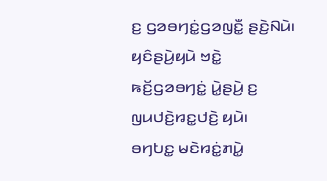ꤢ꤬ ꤞꤤꤋꤚꤢꤦ꤭ꤞꤤꤜꤢꤪ꤭ ꤔꤢꤧ꤬ꤡꤣꤧ꤯ ꤟꤢꤨꤔꤣꤧ꤬ꤟꤣꤧ ꤠꤢꤧ꤭ ꤒꤢꤩ꤬ꤞꤤꤋꤚꤢꤦ꤭ ꤣꤧ꤭ꤔꤣꤧ꤬ ꤢ꤬ ꤜꤣꤓꤢꤧ꤬ꤙꤢ꤭ꤓꤢꤧ꤬ ꤟꤣꤧ꤯
ꤋꤚꤝꤢ꤭ ꤗꤢꤧꤙꤢꤦ꤭ꤊꤣꤧ꤭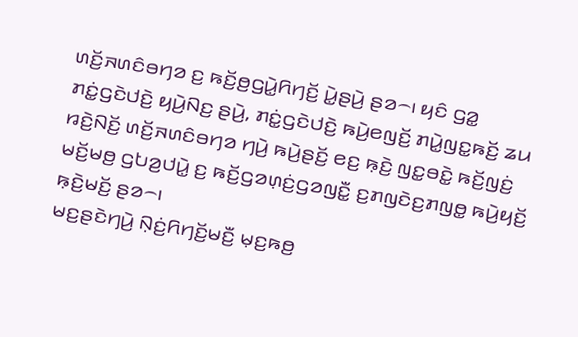ꤛꤢꤩ꤬ꤏꤛꤢꤨꤋꤚꤤ ꤢ꤬ ꤒꤢꤩ꤬ꤥ꤬ꤞꤣꤧ꤭ꤖꤚꤢꤩ꤬ ꤣꤧ꤭ꤔꤣꤧ꤬ ꤔꤤ꤮꤯ ꤟꤢꤨ ꤞꤤ꤭ ꤊꤢꤦ꤭ꤞꤢꤧꤓꤢꤧ꤬ ꤟꤣꤧ꤬ꤡꤢ꤬ ꤔꤣꤧ꤬, ꤊꤢꤦ꤭ꤞꤢꤧꤓꤢꤧ꤬ ꤒꤣꤧ꤬ꤕꤜꤢꤩ꤬ ꤊꤣꤧ꤭ꤜꤢ꤭ꤒꤢꤩ꤬ ꤘꤣ ꤙꤢꤧ꤬ꤡꤢꤩ꤬ ꤛꤢꤩ꤬ꤏꤛꤢꤨꤋꤚꤤ ꤚꤣꤧ꤬ ꤒꤣꤧ꤬ꤔꤢꤩ꤬ ꤕꤢ꤬ ꤒ꤫ꤢꤧ꤬ ꤜꤢ꤭ꤋꤢꤧ꤭ ꤒꤢꤩ꤬ꤜꤢꤦ꤬ ꤗꤢꤩ꤬ꤗꤥ꤬ ꤞꤝꤤ꤬ꤓꤣꤧ꤭ ꤢ꤬ ꤒꤢꤩ꤬ꤞꤤꤛ꤫ꤢꤦ꤬ꤞꤤꤜꤢꤪ꤭ ꤢ꤬ꤊꤜꤢꤧꤢ꤬ꤊꤜꤥ꤭ ꤒꤣꤧ꤬ꤟꤢꤩ꤬ ꤒ꤫ꤢꤧ꤬ꤗꤢꤩ꤬ ꤔꤤ꤮꤯
ꤗꤢ꤬ꤔꤢꤧꤚꤣꤧ꤬ ꤡ꤫ꤢꤦ꤬ꤖꤚꤢꤩ꤬ꤗꤢꤪ꤬ ꤗ꤫ꤢ꤬ꤒꤥ꤬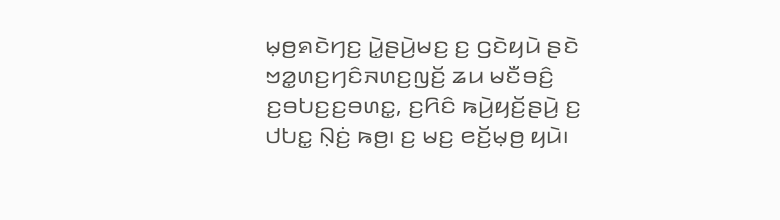ꤗ꤫ꤥ꤬ꤎꤢꤧꤚꤢ꤬ ꤣꤧ꤭ꤔꤣꤧ꤬ꤗꤢ꤬ ꤢ꤬ ꤞꤢꤧꤟꤣꤧ ꤔꤢꤧ ꤠꤤ꤭ꤛꤢ꤬ꤚꤢꤨꤏꤛꤢ꤬ꤜꤢꤩ꤬ ꤘꤣ ꤗꤢꤪꤋꤢꤨ꤬ ꤢ꤬ꤋꤝꤢ꤬ꤢ꤬ꤋꤛꤢ꤭, ꤢ꤬ꤖꤢꤨ ꤒꤣꤧ꤬ꤟꤢꤩ꤬ꤔꤣꤧ꤬ ꤢ꤬ ꤓꤝꤢ꤭ ꤡ꤫ꤢꤦ꤬ ꤒꤥ꤬꤯ ꤢ꤬ ꤗꤢ꤬ ꤕꤢꤩ꤬ꤗ꤫ꤥ꤬ ꤟꤣꤧ꤯